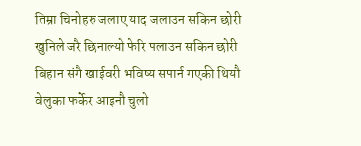तिम्रा चिनोहरु जलाए याद जलाउन सकिन छोरी
खुनिले जरै छिनाल्यो फेरि पलाउन सकिन छोरी
बिहान संगै खाईवरी भविष्य सपार्न गएकी थियौ
वेलुका फर्केर आइनौ चुलो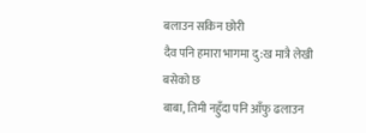बलाउन सकिन छोरी
दैव पनि हमारा भागमा दु:ख मात्रै लेखी बसेको छ
बाबा, तिमी नहुँदा पनि आँफु ढलाउन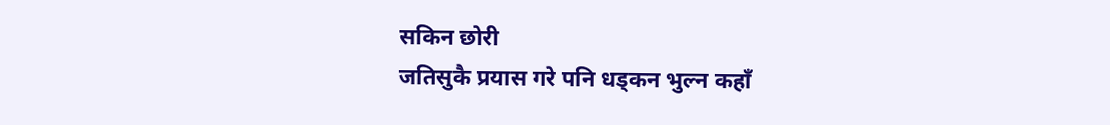सकिन छोरी
जतिसुकै प्रयास गरे पनि धड्कन भुल्न कहाँ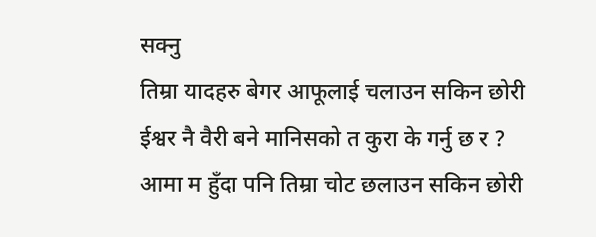सक्नु
तिम्रा यादहरु बेगर आफूलाई चलाउन सकिन छोरी
ईश्वर नै वैरी बने मानिसको त कुरा के गर्नु छ र ?
आमा म हुँदा पनि तिम्रा चोट छलाउन सकिन छोरी